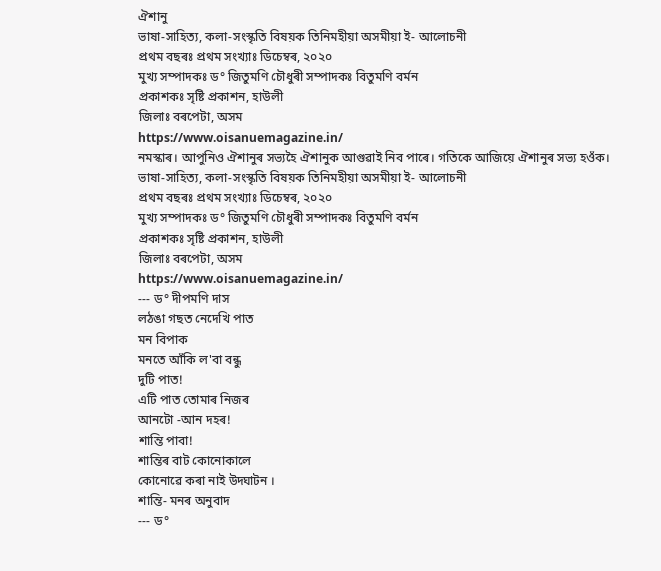ঐশানু
ভাষা-সাহিত্য, কলা-সংস্কৃতি বিষয়ক তিনিমহীয়া অসমীয়া ই- আলোচনী
প্ৰথম বছৰঃ প্ৰথম সংখ্যাঃ ডিচেম্বৰ, ২০২০
মুখ্য সম্পাদকঃ ড° জিতুমণি চৌধুৰী সম্পাদকঃ বিতুমণি বৰ্মন
প্ৰকাশকঃ সৃষ্টি প্ৰকাশন, হাউলী
জিলাঃ বৰপেটা, অসম
https://www.oisanuemagazine.in/
নমস্কাৰ। আপুনিও ঐশানুৰ সভ্যহৈ ঐশানুক আগুৱাই নিব পাৰে। গতিকে আজিয়ে ঐশানুৰ সভ্য হওঁক।
ভাষা-সাহিত্য, কলা-সংস্কৃতি বিষয়ক তিনিমহীয়া অসমীয়া ই- আলোচনী
প্ৰথম বছৰঃ প্ৰথম সংখ্যাঃ ডিচেম্বৰ, ২০২০
মুখ্য সম্পাদকঃ ড° জিতুমণি চৌধুৰী সম্পাদকঃ বিতুমণি বৰ্মন
প্ৰকাশকঃ সৃষ্টি প্ৰকাশন, হাউলী
জিলাঃ বৰপেটা, অসম
https://www.oisanuemagazine.in/
--- ড° দীপমণি দাস
লঠঙা গছত নেদেখি পাত
মন বিপাক
মনতে আঁকি ল'বা বন্ধু
দুটি পাত!
এটি পাত তোমাৰ নিজৰ
আনটো -আন দহৰ!
শান্তি পাবা!
শান্তিৰ বাট কোনোকালে
কোনোৱে কৰা নাই উদ্ঘাটন ।
শান্তি- মনৰ অনুবাদ
--- ড°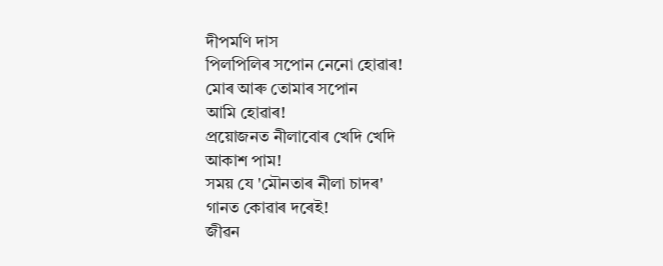দীপমণি দাস
পিলপিলিৰ সপোন নেনো হোৱাৰ!
মোৰ আৰু তোমাৰ সপোন
আমি হোৱাৰ!
প্ৰয়োজনত নীলাবোৰ খেদি খেদি
আকাশ পাম!
সময় যে 'মৌনতাৰ নীলা চাদৰ'
গানত কোৱাৰ দৰেই!
জীৱন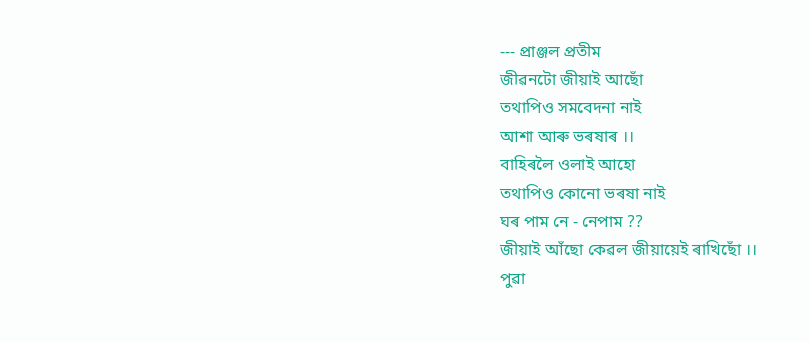--- প্ৰাঞ্জল প্ৰতীম
জীৱনটো জীয়াই আছোঁ
তথাপিও সমবেদনা নাই
আশা আৰু ভৰষাৰ ।।
বাহিৰলৈ ওলাই আহো
তথাপিও কোনো ভৰষা নাই
ঘৰ পাম নে - নেপাম ??
জীয়াই আঁছো কেৱল জীয়ায়েই ৰাখিছোঁ ।।
পুৱা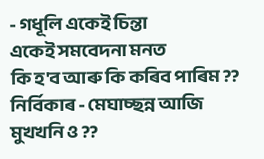- গধূলি একেই চিন্তা
একেই সমবেদনা মনত
কি হ'ব আৰু কি কৰিব পাৰিম ??
নিৰ্বিকাৰ - মেঘাচ্ছন্ন আজি মুখখনি ও ??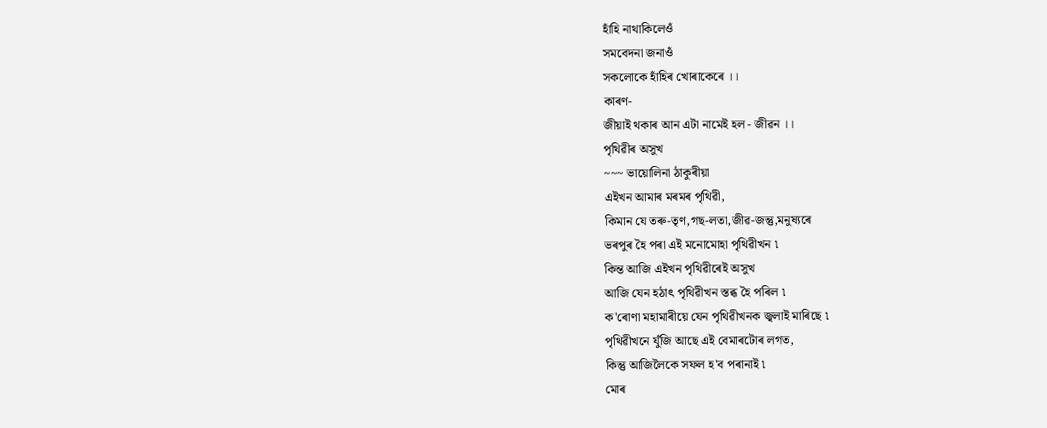হাঁহি নাথাকিলেওঁ
সমবেদনা জনাওঁ
সকলোকে হাঁহিৰ খোৰাকেৰে ।।
কাৰণ-
জীয়াই থকাৰ আন এটা নামেই হল - জীৱন ।।
পৃথিৱীৰ অসুখ
~~~ ভায়োলিনা ঠাকুৰীয়া
এইখন আমাৰ মৰমৰ পৃথিৱী,
কিমান যে তৰু-তৃণ,গছ-লতা,জীৱ-জন্তু,মনুষ্যৰে
ভৰপুৰ হৈ পৰা এই মনোমোহা পৃথিৱীখন ৷
কিন্ত আজি এইখন পৃথিৱীৰেই অসুখ
আজি যেন হঠাৎ পৃথিৱীখন স্তব্ধ হৈ পৰিল ৷
ক'ৰোণা মহামাৰীয়ে যেন পৃথিৱীখনক জ্বলাই মাৰিছে ৷
পৃথিৱীখনে যুঁজি আছে এই বেমাৰটোৰ লগত,
কিন্তু আজিলৈকে সফল হ'ব পৰানাই ৷
মোৰ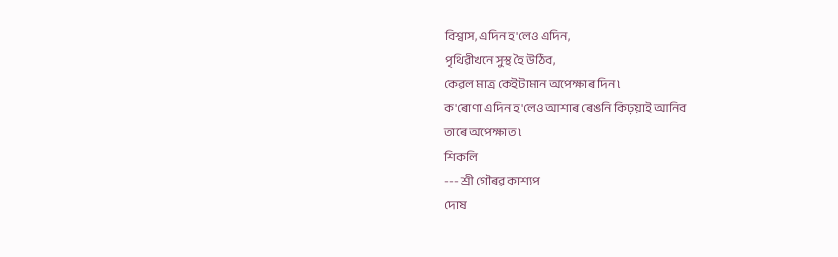বিশ্বাস, এদিন হ'লেও এদিন,
পৃথিৱীখনে সুস্থ হৈ উঠিব,
কেৱল মাত্ৰ কেইটামান অপেক্ষাৰ দিন ৷
ক'ৰোণা এদিন হ'লেও আশাৰ ৰেঙনি কিঢ়য়াই আনিব
তাৰে অপেক্ষাত ৷
শিকলি
--- শ্ৰী গৌৰৱ কাশ্যপ
দোষ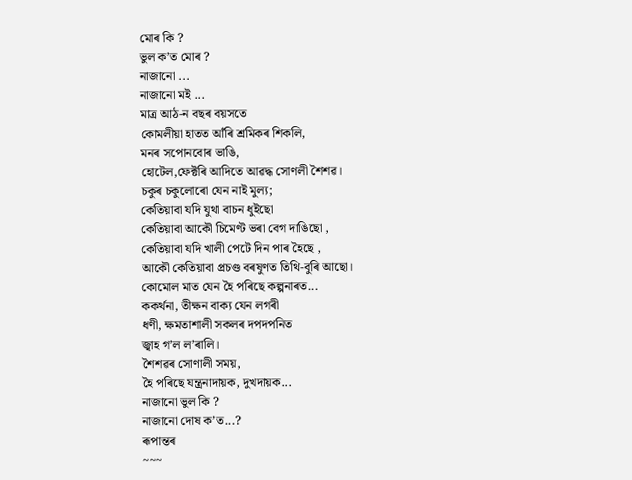মোৰ কি ?
ভুল কʼত মোৰ ?
নাজানো ...
নাজানো মই ...
মাত্ৰ আঠ-ন বছৰ বয়সতে
কোমলীয়া হাতত আঁৰি শ্ৰমিকৰ শিকলি,
মনৰ সপোনবোৰ ভাঙি,
হোটেল,ফেক্টৰি আদিতে আৱদ্ধ সোণলী শৈশৱ।
চকুৰ চকুলোৰো যেন নাই মুল্য;
কেতিয়াবা যদি যুথা বাচন ধুইছো
কেতিয়াবা আকৌ চিমেণ্ট ভৰা বেগ দাঙিছো ,
কেতিয়াবা যদি খালী পেটে দিন পাৰ হৈছে ,
আকৌ কেতিয়াবা প্ৰচণ্ড বৰষুণত তিথি-বুৰি আছো।
কোমোল মাত যেন হৈ পৰিছে কল্পনাৰত...
ককৰ্থনা, তীক্ষন বাক্য যেন লগৰী
ধণী, ক্ষমতাশালী সকলৰ দপদপনিত
জ্বাহ গʼল লʼৰালি।
শৈশৱৰ সোণালী সময়,
হৈ পৰিছে যন্ত্ৰনাদায়ক, দুখদায়ক...
নাজানো ভুল কি ?
নাজানো দোষ কʼত...?
ৰূপান্তৰ
~~~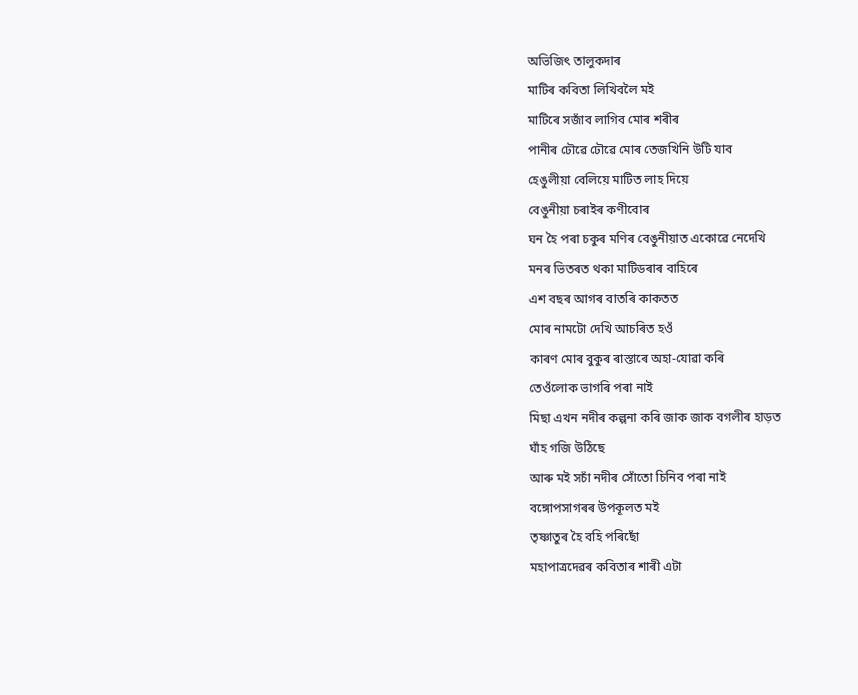অভিজিৎ তালুকদাৰ
মাটিৰ কবিতা লিখিবলৈ মই
মাটিৰে সজাঁব লাগিব মোৰ শৰীৰ
পানীৰ ঢৌৱে ঢৌৱে মোৰ তেজখিনি উটি যাব
হেঙুলীয়া বেলিয়ে মাটিত লাহ দিয়ে
বেঙুনীয়া চৰাইৰ কণীবোৰ
ঘন হৈ পৰা চকুৰ মণিৰ বেঙুনীয়াত একোৱে নেদেখি
মনৰ ভিতৰত থকা মাটিডৰাৰ বাহিৰে
এশ বছৰ আগৰ বাতৰি কাকতত
মোৰ নামটো দেখি আচৰিত হওঁ
কাৰণ মোৰ বুকুৰ ৰাস্তাৰে অহা-যোৱা কৰি
তেওঁলোক ভাগৰি পৰা নাই
মিছা এখন নদীৰ কল্পনা কৰি জাক জাক বগলীৰ হাড়ত
ঘাঁহ গজি উঠিছে
আৰু মই সচাঁ নদীৰ সোঁতো চিনিব পৰা নাই
বঙ্গোপসাগৰৰ উপকূলত মই
তৃষ্ণাতুৰ হৈ বহি পৰিছোঁ
মহাপাত্ৰদেৱৰ কবিতাৰ শাৰী এটা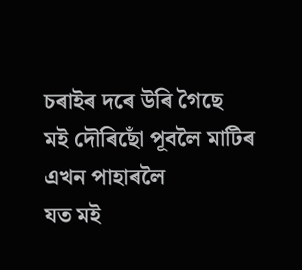চৰাইৰ দৰে উৰি গৈছে
মই দৌৰিছোঁ পূবলৈ মাটিৰ এখন পাহাৰলৈ
যত মই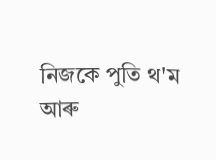নিজকে পুতি থ'ম
আৰু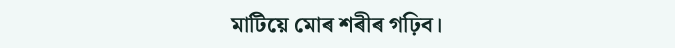মাটিয়ে মোৰ শৰীৰ গঢ়িব।